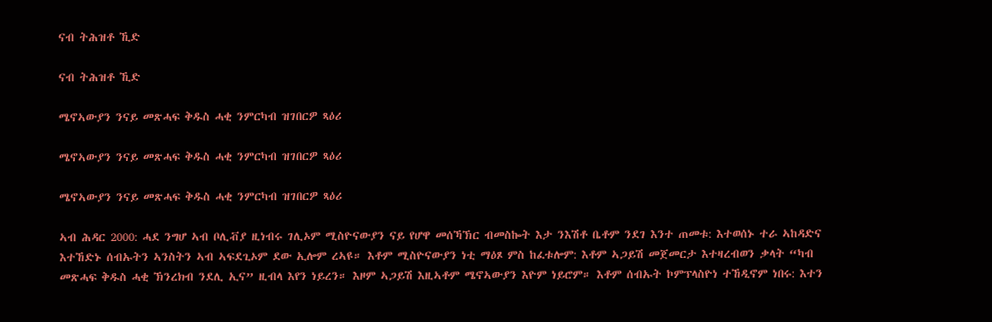ናብ ትሕዝቶ ኺድ

ናብ ትሕዝቶ ኺድ

ሜኖኣውያን ንናይ መጽሓፍ ቅዱስ ሓቂ ንምርካብ ዝገበርዎ ጻዕሪ

ሜኖኣውያን ንናይ መጽሓፍ ቅዱስ ሓቂ ንምርካብ ዝገበርዎ ጻዕሪ

ሜኖኣውያን ንናይ መጽሓፍ ቅዱስ ሓቂ ንምርካብ ዝገበርዎ ጻዕሪ

ኣብ ሕዳር 2000: ሓደ ንግሆ ኣብ ቦሊቭያ ዚነብሩ ገሊኦም ሚስዮናውያን ናይ የሆዋ መሰኻኽር ብመስኰት እታ ንእሽቶ ቤቶም ንደገ እንተ ጠመቱ: እተወሰኑ ተራ ኣከዳድና እተኸድኑ ሰብኡትን ኣንስትን ኣብ ኣፍደጊኦም ደው ኢሎም ረኣዩ። እቶም ሚስዮናውያን ነቲ ማዕጾ ምስ ከፈቱሎም: እቶም ኣጋይሽ መጀመርታ እተዛረብወን ቃላት “ካብ መጽሓፍ ቅዱስ ሓቂ ኽንረክብ ንደሊ ኢና” ዚብላ እየን ነይረን። እዞም ኣጋይሽ እዚኣቶም ሜኖኣውያን እዮም ነይሮም። እቶም ሰብኡት ኮምፕላስዮነ ተኸዲኖም ነበሩ: እተን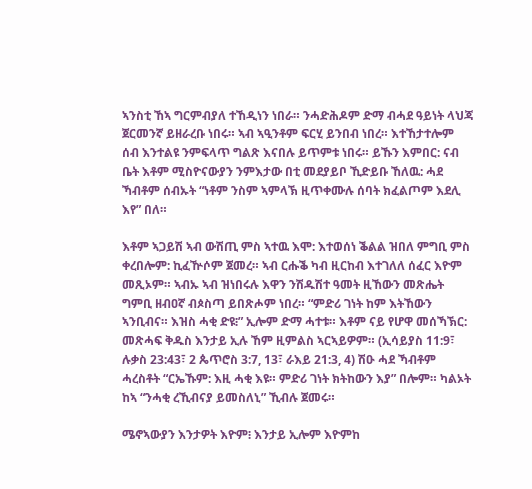ኣንስቲ ኸኣ ግርምብያለ ተኸዲነን ነበራ። ንሓድሕዶም ድማ ብሓደ ዓይነት ላህጃ ጀርመንኛ ይዘራረቡ ነበሩ። ኣብ ኣዒንቶም ፍርሂ ይንበብ ነበረ። እተኸታተሎም ሰብ እንተልዩ ንምፍላጥ ግልጽ እናበሉ ይጥምቱ ነበሩ። ይኹን እምበር: ናብ ቤት እቶም ሚስዮናውያን ንምእታው በቲ መደያይቦ ኺድይቡ ኸለዉ: ሓደ ኻብቶም ሰብኡት “ነቶም ንስም ኣምላኽ ዚጥቀሙሉ ሰባት ክፈልጦም እደሊ እየ” በለ።

እቶም ኣጋይሽ ኣብ ውሽጢ ምስ ኣተዉ እሞ: እተወሰነ ቕልል ዝበለ ምግቢ ምስ ቀረበሎም: ኪፈዅሶም ጀመረ። ኣብ ርሑቕ ካብ ዚርከብ እተገለለ ሰፈር እዮም መጺኦም። ኣብኡ ኣብ ዝነበሩሉ እዋን ንሽዱሽተ ዓመት ዚኸውን መጽሔት ግምቢ ዘብዐኛ ብጶስጣ ይበጽሖም ነበረ። “ምድሪ ገነት ከም እትኸውን ኣንቢብና። እዝስ ሓቂ ድዩ፧” ኢሎም ድማ ሓተቱ። እቶም ናይ የሆዋ መሰኻኽር: መጽሓፍ ቅዱስ እንታይ ኢሉ ኸም ዚምልስ ኣርኣይዎም። (ኢሳይያስ 11:9፣ ሉቃስ 23:43፣ 2 ጴጥሮስ 3:7, 13፣ ራእይ 21:3, 4) ሽዑ ሓደ ኻብቶም ሓረስቶት “ርኤኹም: እዚ ሓቂ እዩ። ምድሪ ገነት ክትከውን እያ” በሎም። ካልኦት ከኣ “ንሓቂ ረኺብናያ ይመስለኒ” ኺብሉ ጀመሩ።

ሜኖኣውያን እንታዎት እዮም፧ እንታይ ኢሎም እዮምከ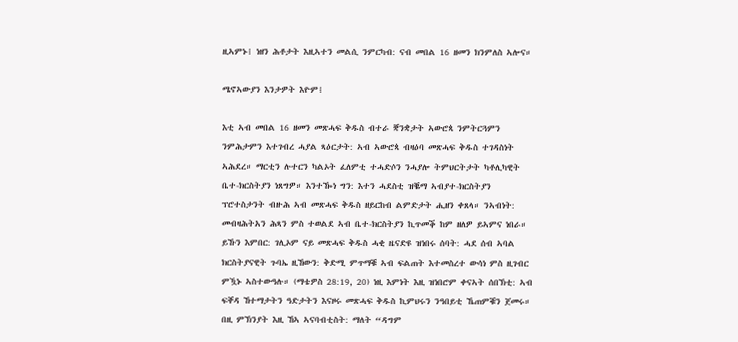ዚኣምኑ፧ ነዘን ሕቶታት እዚኣተን መልሲ ንምርካብ: ናብ መበል 16 ዘመን ክንምለስ ኣሎና።

ሜኖኣውያን እንታዎት እዮም፧

እቲ ኣብ መበል 16 ዘመን መጽሓፍ ቅዱስ ብተራ ቛንቋታት ኣውሮጳ ንምትርጓምን ንምሕታምን እተገብረ ሓያል ጻዕርታት: ኣብ ኣውሮጳ ብዛዕባ መጽሓፍ ቅዱስ ተገዳስነት ኣሕደረ። ማርቲን ሉተርን ካልኦት ፈለምቲ ተሓድሶን ንሓያሎ ትምህርትታት ካቶሊካዊት ቤተ-ክርስትያን ነጸግዎ። እንተዀነ ግን: እተን ሓደስቲ ዝቘማ ኣብያተ-ክርስትያን ፕሮተስታንት ብዙሕ ኣብ መጽሓፍ ቅዱስ ዘይርከብ ልምድታት ሒዘን ቀጸላ። ንኣብነት: መብዛሕትአን ሕጻን ምስ ተወልደ ኣብ ቤተ-ክርስትያን ኪጥመቕ ከም ዘለዎ ይኣምና ነበራ። ይኹን እምበር: ገሊኦም ናይ መጽሓፍ ቅዱስ ሓቂ ዜናድዩ ዝነበሩ ሰባት: ሓደ ሰብ ኣባል ክርስትያናዊት ጉባኤ ዚኸውን: ቅድሚ ምጥማቑ ኣብ ፍልጠት እተመስረተ ውሳነ ምስ ዚገብር ምዃኑ ኣስተውዓሉ። (ማቴዎስ 28:19, 20) ነዚ እምነት እዚ ዝነበሮም ቀናኣት ሰበኽቲ: ኣብ ፍቐዳ ኸተማታትን ዓድታትን እናዞሩ መጽሓፍ ቅዱስ ኪምህሩን ንዓበይቲ ኼጠምቑን ጀመሩ። በዚ ምኽንያት እዚ ኸኣ ኣናባብቲስት: ማለት “ዳግም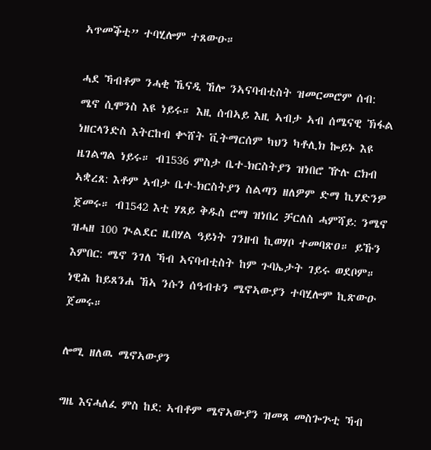ኣጥመቕቲ” ተባሂሎም ተጸውዑ።

ሓደ ኻብቶም ንሓቂ ኼናዲ ኸሎ ንኣናባብቲስት ዝመርመሮም ሰብ: ሜኖ ሲሞንስ እዩ ነይሩ። እዚ ሰብኣይ እዚ ኣብታ ኣብ ሰሜናዊ ኽፋል ነዘርላንድስ እትርከብ ቍሸት ቪትማርሰም ካህን ካቶሊክ ኰይኑ እዩ ዜገልግል ነይሩ። ብ1536 ምስታ ቤተ-ክርስትያን ዝነበሮ ዅሉ ርክብ ኣቋረጸ: እቶም ኣብታ ቤተ-ክርስትያን ስልጣን ዘለዎም ድማ ኪሃድንዎ ጀመሩ። ብ1542 እቲ ሃጸይ ቅዱስ ሮማ ዝነበረ ቻርለስ ሓምሻይ: ንሜኖ ዝሓዘ 100 ጒልደር ዚበሃል ዓይነት ገንዘብ ኪወሃቦ ተመባጽዐ። ይኹን እምበር: ሜኖ ንገለ ኻብ ኣናባብቲስት ከም ጉባኤታት ገይሩ ወደቦም። ነዊሕ ከይጸንሐ ኸኣ ንሱን ሰዓብቱን ሜኖኣውያን ተባሂሎም ኪጽውዑ ጀመሩ።

ሎሚ ዘለዉ ሜኖኣውያን

ግዜ እናሓለፈ ምስ ከደ: ኣብቶም ሜኖኣውያን ዝመጸ መስጐጕቲ ኻብ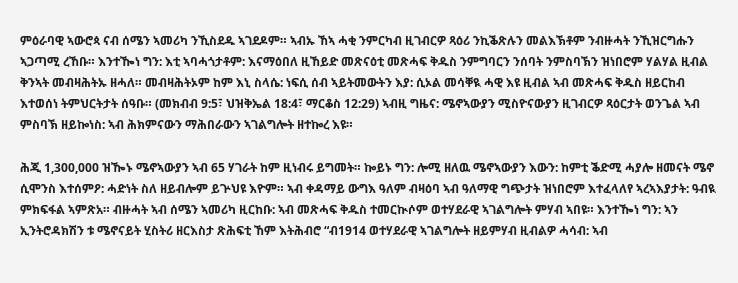ምዕራባዊ ኣውሮጳ ናብ ሰሜን ኣመሪካ ንኺስደዱ ኣገደዶም። ኣብኡ ኸኣ ሓቂ ንምርካብ ዚገብርዎ ጻዕሪ ንኪቕጽሉን መልእኽቶም ንብዙሓት ንኺዝርግሑን ኣጋጣሚ ረኸቡ። እንተዀነ ግን: እቲ ኣባሓጎታቶም: እናማዕበለ ዚኸይድ መጽናዕቲ መጽሓፍ ቅዱስ ንምግባርን ንሰባት ንምስባኽን ዝነበሮም ሃልሃል ዚብል ቅንኣት መብዛሕትኡ ዘሓለ። መብዛሕትኦም ከም እኒ ስላሴ: ነፍሲ ሰብ ኣይትመውትን እያ: ሲኦል መሳቐዪ ሓዊ እዩ ዚብል ኣብ መጽሓፍ ቅዱስ ዘይርከብ እተወሰነ ትምህርትታት ሰዓቡ። (መክብብ 9:5፣ ህዝቅኤል 18:4፣ ማርቆስ 12:29) ኣብዚ ግዜና: ሜኖኣውያን ሚስዮናውያን ዚገብርዎ ጻዕርታት ወንጌል ኣብ ምስባኽ ዘይኰነስ: ኣብ ሕክምናውን ማሕበራውን ኣገልግሎት ዘተኰረ እዩ።

ሕጂ 1,300,000 ዝዀኑ ሜኖኣውያን ኣብ 65 ሃገራት ከም ዚነብሩ ይግመት። ኰይኑ ግን: ሎሚ ዘለዉ ሜኖኣውያን እውን: ከምቲ ቕድሚ ሓያሎ ዘመናት ሜኖ ሲሞንስ እተሰምዖ: ሓድነት ስለ ዘይብሎም ይጕህዩ እዮም። ኣብ ቀዳማይ ውግእ ዓለም ብዛዕባ ኣብ ዓለማዊ ግጭታት ዝነበሮም እተፈላለየ ኣረኣእያታት: ዓብዪ ምክፍፋል ኣምጽአ። ብዙሓት ኣብ ሰሜን ኣመሪካ ዚርከቡ: ኣብ መጽሓፍ ቅዱስ ተመርኲሶም ወተሃደራዊ ኣገልግሎት ምሃብ ኣበዩ። እንተዀነ ግን: ኣን ኢንትሮዳክሽን ቱ ሜኖናይት ሂስትሪ ዘርእስታ ጽሕፍቲ ኸም እትሕብሮ “ብ1914 ወተሃደራዊ ኣገልግሎት ዘይምሃብ ዚብልዎ ሓሳብ: ኣብ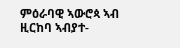ምዕራባዊ ኣውሮጳ ኣብ ዚርከባ ኣብያተ-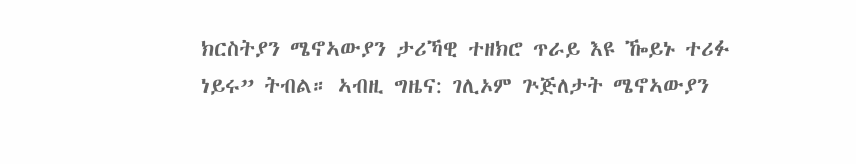ክርስትያን ሜኖኣውያን ታሪኻዊ ተዘክሮ ጥራይ እዩ ዀይኑ ተሪፉ ነይሩ” ትብል። ኣብዚ ግዜና: ገሊኦም ጕጅለታት ሜኖኣውያን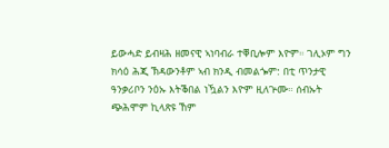ይውሓድ ይብዛሕ ዘመናዊ ኣነባብራ ተቐቢሎም እዮም። ገሊኦም ግን ክሳዕ ሕጂ ኽዳውንቶም ኣብ ክንዲ ብመልጐም: በቲ ጥንታዊ ዓንቃሪቦን ንዕኡ እትቕበል ነዃልን እዮም ዚለጕሙ። ሰብኡት ጭሕሞም ኪላጽዩ ኸም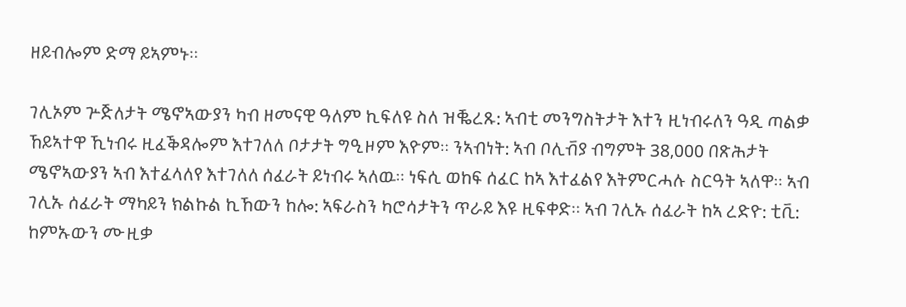ዘይብሎም ድማ ይኣምኑ።

ገሊኦም ጕጅለታት ሜኖኣውያን ካብ ዘመናዊ ዓለም ኪፍለዩ ስለ ዝቘረጹ: ኣብቲ መንግስትታት እተን ዚነብሩለን ዓዲ ጣልቃ ኸይኣተዋ ኺነብሩ ዚፈቕዳሎም እተገለለ ቦታታት ግዒዞም እዮም። ንኣብነት: ኣብ ቦሊቭያ ብግምት 38,000 በጽሕታት ሜኖኣውያን ኣብ እተፈላለየ እተገለለ ሰፈራት ይነብሩ ኣለዉ። ነፍሲ ወከፍ ሰፈር ከኣ እተፈልየ እትምርሓሉ ስርዓት ኣለዋ። ኣብ ገሊኡ ሰፈራት ማካይን ክልኩል ኪኸውን ከሎ: ኣፍራስን ካሮሳታትን ጥራይ እዩ ዚፍቀድ። ኣብ ገሊኡ ሰፈራት ከኣ ረድዮ: ቲቪ: ከምኡውን ሙዚቃ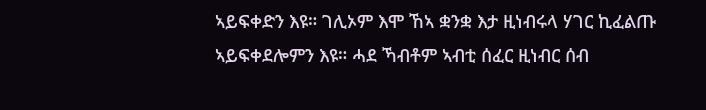ኣይፍቀድን እዩ። ገሊኦም እሞ ኸኣ ቋንቋ እታ ዚነብሩላ ሃገር ኪፈልጡ ኣይፍቀደሎምን እዩ። ሓደ ኻብቶም ኣብቲ ሰፈር ዚነብር ሰብ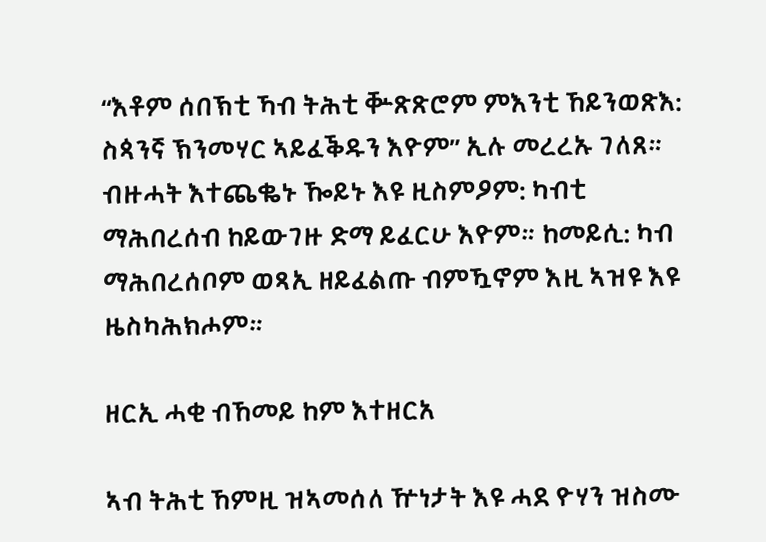“እቶም ሰበኽቲ ኻብ ትሕቲ ቝጽጽሮም ምእንቲ ኸይንወጽእ: ስጳንኛ ኽንመሃር ኣይፈቕዱን እዮም” ኢሉ መረረኡ ገለጸ። ብዙሓት እተጨቈኑ ዀይኑ እዩ ዚስምዖም: ካብቲ ማሕበረሰብ ከይውገዙ ድማ ይፈርሁ እዮም። ከመይሲ: ካብ ማሕበረሰቦም ወጻኢ ዘይፈልጡ ብምዃኖም እዚ ኣዝዩ እዩ ዜስካሕክሖም።

ዘርኢ ሓቂ ብኸመይ ከም እተዘርአ

ኣብ ትሕቲ ኸምዚ ዝኣመሰለ ዅነታት እዩ ሓደ ዮሃን ዝስሙ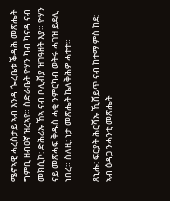ሜኖኣዊ ሓረስታይ ኣብ እንዳ ጐረቤቱ ቕዳሕ መጽሔት ግምቢ ዘብዐኛ ዝረኣየ። ስድራቤት ዮሃን ካብ ካናዳ ናብ መክሲኮ: ድሕሪኡ ኸኣ ናብ ቦሊቭያ ዝገዓዘት እያ። ዮሃን ናይ መጽሓፍ ቅዱስ ሓቂ ንምርካብ ወትሩ ሓገዝ ይደሊ ነበረ። ስለዚ: ነታ መጽሔት ኬለቅሕዎ ሓተተ።

ጸኒሑ: ፍርያት ሕርሻኡ ኺሸይጥ ናብ ከተማ ምስ ከደ: ኣብ ዕዳጋ ንሓንቲ መጽሔት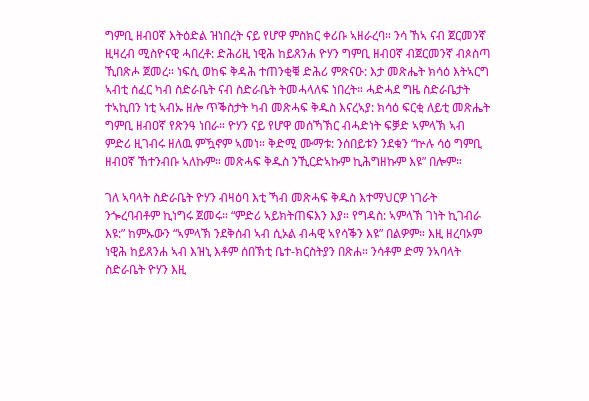ግምቢ ዘብዐኛ እትዕድል ዝነበረት ናይ የሆዋ ምስክር ቀሪቡ ኣዘራረባ። ንሳ ኸኣ ናብ ጀርመንኛ ዚዛረብ ሚስዮናዊ ሓበረቶ: ድሕሪዚ ነዊሕ ከይጸንሐ ዮሃን ግምቢ ዘብዐኛ ብጀርመንኛ ብጶስጣ ኺበጽሖ ጀመረ። ነፍሲ ወከፍ ቅዳሕ ተጠንቂቑ ድሕሪ ምጽናዑ: እታ መጽሔት ክሳዕ እትኣርግ ኣብቲ ሰፈር ካብ ስድራቤት ናብ ስድራቤት ትመሓላለፍ ነበረት። ሓድሓደ ግዜ ስድራቤታት ተኣኪበን ነቲ ኣብኡ ዘሎ ጥቕስታት ካብ መጽሓፍ ቅዱስ እናረኣያ: ክሳዕ ፍርቂ ለይቲ መጽሔት ግምቢ ዘብዐኛ የጽንዓ ነበራ። ዮሃን ናይ የሆዋ መሰኻኽር ብሓድነት ፍቓድ ኣምላኽ ኣብ ምድሪ ዚገብሩ ዘለዉ ምዃኖም ኣመነ። ቅድሚ ሙማቱ: ንሰበይቱን ንደቁን “ኵሉ ሳዕ ግምቢ ዘብዐኛ ኸተንብቡ ኣለኩም። መጽሓፍ ቅዱስ ንኺርድኣኩም ኪሕግዘኩም እዩ” በሎም።

ገለ ኣባላት ስድራቤት ዮሃን ብዛዕባ እቲ ኻብ መጽሓፍ ቅዱስ እተማህርዎ ነገራት ንጐረባብቶም ኪነግሩ ጀመሩ። “ምድሪ ኣይክትጠፍእን እያ። የግዳስ: ኣምላኽ ገነት ኪገብራ እዩ:” ከምኡውን “ኣምላኽ ንደቅሰብ ኣብ ሲኦል ብሓዊ ኣየሳቕን እዩ” በልዎም። እዚ ዘረባኦም ነዊሕ ከይጸንሐ ኣብ እዝኒ እቶም ሰበኽቲ ቤተ-ክርስትያን በጽሐ። ንሳቶም ድማ ንኣባላት ስድራቤት ዮሃን እዚ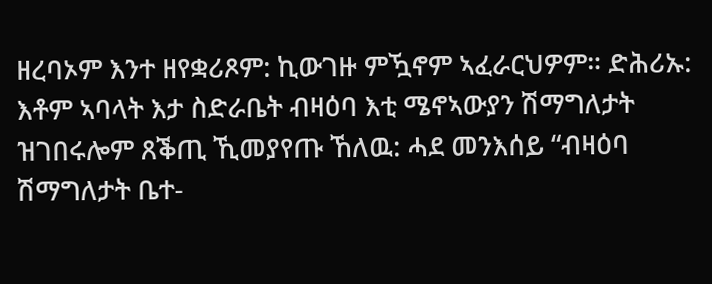ዘረባኦም እንተ ዘየቋሪጾም: ኪውገዙ ምዃኖም ኣፈራርህዎም። ድሕሪኡ: እቶም ኣባላት እታ ስድራቤት ብዛዕባ እቲ ሜኖኣውያን ሽማግለታት ዝገበሩሎም ጸቕጢ ኺመያየጡ ኸለዉ: ሓደ መንእሰይ “ብዛዕባ ሽማግለታት ቤተ-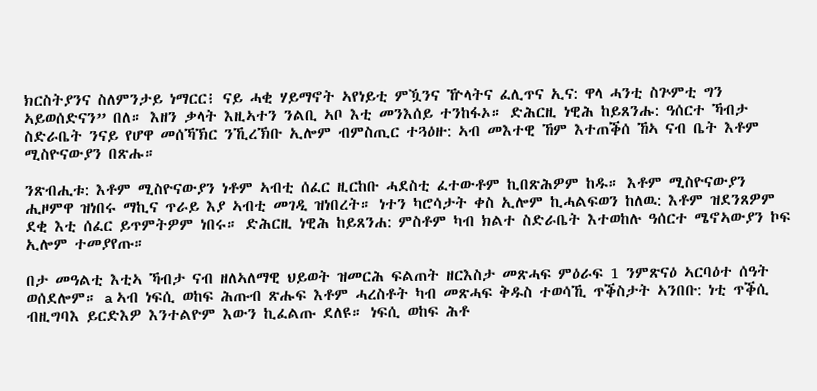ክርስትያንና ስለምንታይ ነማርር፧ ናይ ሓቂ ሃይማኖት ኣየነይቲ ምዃንና ዅላትና ፈሊጥና ኢና: ዋላ ሓንቲ ስጕምቲ ግን ኣይወሰድናን” በለ። እዘን ቃላት እዚኣተን ንልቢ ኣቦ እቲ መንእሰይ ተንከፋኦ። ድሕርዚ ነዊሕ ከይጸንሑ: ዓሰርተ ኻብታ ስድራቤት ንናይ የሆዋ መሰኻኽር ንኺረኽቡ ኢሎም ብምስጢር ተጓዕዙ: ኣብ መእተዊ ኸም እተጠቕሰ ኸኣ ናብ ቤት እቶም ሚስዮናውያን በጽሑ።

ንጽብሒቱ: እቶም ሚስዮናውያን ነቶም ኣብቲ ሰፈር ዚርከቡ ሓደስቲ ፈተውቶም ኪበጽሕዎም ከዱ። እቶም ሚስዮናውያን ሒዞምዋ ዝነበሩ ማኪና ጥራይ እያ ኣብቲ መገዲ ዝነበረት። ነተን ካሮሳታት ቀስ ኢሎም ኪሓልፍወን ከለዉ: እቶም ዝደንጸዎም ደቂ እቲ ሰፈር ይጥምትዎም ነበሩ። ድሕርዚ ነዊሕ ከይጸንሐ: ምስቶም ካብ ክልተ ስድራቤት እተወከሉ ዓሰርተ ሜኖኣውያን ኮፍ ኢሎም ተመያየጡ።

በታ መዓልቲ እቲኣ ኻብታ ናብ ዘለኣለማዊ ህይወት ዝመርሕ ፍልጠት ዘርእስታ መጽሓፍ ምዕራፍ 1 ንምጽናዕ ኣርባዕተ ሰዓት ወሰደሎም። a ኣብ ነፍሲ ወከፍ ሕጡብ ጽሑፍ እቶም ሓረስቶት ካብ መጽሓፍ ቅዱስ ተወሳኺ ጥቕስታት ኣንበቡ: ነቲ ጥቕሲ ብዚግባእ ይርድእዎ እንተልዮም እውን ኪፈልጡ ደለዩ። ነፍሲ ወከፍ ሕቶ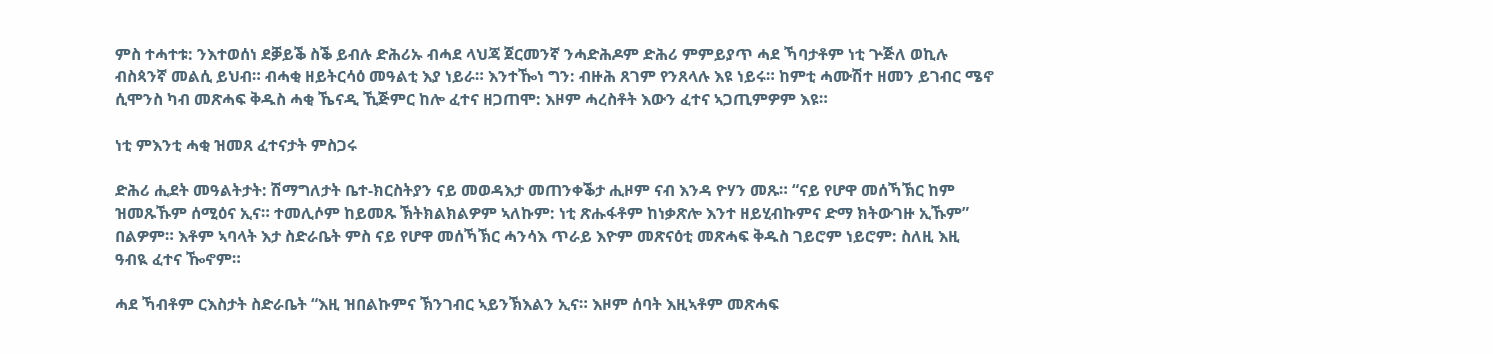ምስ ተሓተቱ: ንእተወሰነ ደቓይቕ ስቕ ይብሉ ድሕሪኡ ብሓደ ላህጃ ጀርመንኛ ንሓድሕዶም ድሕሪ ምምይያጥ ሓደ ኻባታቶም ነቲ ጕጅለ ወኪሉ ብስጳንኛ መልሲ ይህብ። ብሓቂ ዘይትርሳዕ መዓልቲ እያ ነይራ። እንተዀነ ግን: ብዙሕ ጸገም የንጸላሉ እዩ ነይሩ። ከምቲ ሓሙሽተ ዘመን ይገብር ሜኖ ሲሞንስ ካብ መጽሓፍ ቅዱስ ሓቂ ኼናዲ ኺጅምር ከሎ ፈተና ዘጋጠሞ: እዞም ሓረስቶት እውን ፈተና ኣጋጢምዎም እዩ።

ነቲ ምእንቲ ሓቂ ዝመጸ ፈተናታት ምስጋሩ

ድሕሪ ሒደት መዓልትታት: ሽማግለታት ቤተ-ክርስትያን ናይ መወዳእታ መጠንቀቕታ ሒዞም ናብ እንዳ ዮሃን መጹ። “ናይ የሆዋ መሰኻኽር ከም ዝመጹኹም ሰሚዕና ኢና። ተመሊሶም ከይመጹ ኽትክልክልዎም ኣለኩም: ነቲ ጽሑፋቶም ከነቃጽሎ እንተ ዘይሂብኩምና ድማ ክትውገዙ ኢኹም” በልዎም። እቶም ኣባላት እታ ስድራቤት ምስ ናይ የሆዋ መሰኻኽር ሓንሳእ ጥራይ እዮም መጽናዕቲ መጽሓፍ ቅዱስ ገይሮም ነይሮም: ስለዚ እዚ ዓብዪ ፈተና ዀኖም።

ሓደ ኻብቶም ርእስታት ስድራቤት “እዚ ዝበልኩምና ኽንገብር ኣይንኽእልን ኢና። እዞም ሰባት እዚኣቶም መጽሓፍ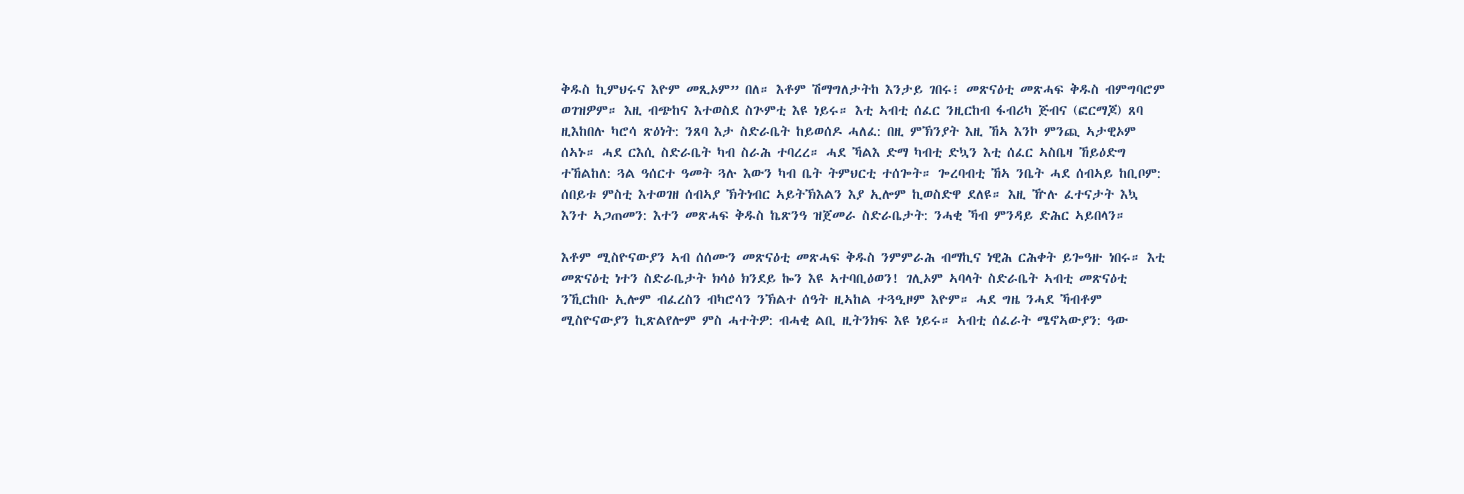ቅዱስ ኪምህሩና እዮም መጺኦም” በለ። እቶም ሽማግለታትከ እንታይ ገበሩ፧ መጽናዕቲ መጽሓፍ ቅዱስ ብምግባሮም ወገዝዎም። እዚ ብጭከና እተወስደ ስጕምቲ እዩ ነይሩ። እቲ ኣብቲ ሰፈር ንዚርከብ ፋብሪካ ጅብና (ፎርማጆ) ጸባ ዚእከበሉ ካሮሳ ጽዕነት: ንጸባ እታ ስድራቤት ከይወሰዶ ሓለፈ: በዚ ምኽንያት እዚ ኸኣ እንኮ ምንጪ ኣታዊኦም ሰኣኑ። ሓደ ርእሲ ስድራቤት ካብ ስራሕ ተባረረ። ሓደ ኻልእ ድማ ካብቲ ድኳን እቲ ሰፈር ኣስቤዛ ኸይዕድግ ተኸልከለ: ጓል ዓሰርተ ዓመት ጓሉ እውን ካብ ቤት ትምህርቲ ተሰጐት። ጐረባብቲ ኸኣ ንቤት ሓደ ሰብኣይ ከቢቦም: ሰበይቱ ምስቲ እተወገዘ ሰብኣያ ኽትነብር ኣይትኽእልን እያ ኢሎም ኪወስድዋ ደለዩ። እዚ ዅሉ ፈተናታት እኳ እንተ ኣጋጠመን: እተን መጽሓፍ ቅዱስ ኬጽንዓ ዝጀመራ ስድራቤታት: ንሓቂ ኻብ ምንዳይ ድሕር ኣይበላን።

እቶም ሚስዮናውያን ኣብ ሰሰሙን መጽናዕቲ መጽሓፍ ቅዱስ ንምምራሕ ብማኪና ነዊሕ ርሕቀት ይጐዓዙ ነበሩ። እቲ መጽናዕቲ ነተን ስድራቤታት ክሳዕ ክንደይ ኰን እዩ ኣተባቢዕወን! ገሊኦም ኣባላት ስድራቤት ኣብቲ መጽናዕቲ ንኺርከቡ ኢሎም ብፈረስን ብካሮሳን ንኽልተ ሰዓት ዚኣከል ተጓዒዞም እዮም። ሓደ ግዜ ንሓደ ኻብቶም ሚስዮናውያን ኪጽልየሎም ምስ ሓተትዎ: ብሓቂ ልቢ ዚትንክፍ እዩ ነይሩ። ኣብቲ ሰፈራት ሜኖኣውያን: ዓው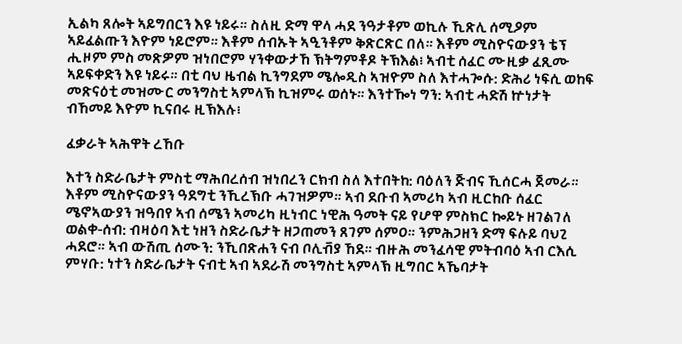ኢልካ ጸሎት ኣይግበርን እዩ ነይሩ። ስለዚ ድማ ዋላ ሓደ ንዓታቶም ወኪሉ ኺጽሊ ሰሚዖም ኣይፈልጡን እዮም ነይሮም። እቶም ሰብኡት ኣዒንቶም ቅጽርጽር በለ። እቶም ሚስዮናውያን ቴፕ ሒዞም ምስ መጽዎም ዝነበሮም ሃንቀውታኸ ኽትግምቶዶ ትኽእል፧ ኣብቲ ሰፈር ሙዚቃ ፈጺሙ ኣይፍቀድን እዩ ነይሩ። በቲ ባህ ዜብል ኪንግደም ሜሎዲስ ኣዝዮም ስለ እተሓጐሱ: ድሕሪ ነፍሲ ወከፍ መጽናዕቲ መዝሙር መንግስቲ ኣምላኽ ኪዝምሩ ወሰኑ። እንተዀነ ግን: ኣብቲ ሓድሽ ኵነታት ብኸመይ እዮም ኪናበሩ ዚኽእሉ፧

ፈቃራት ኣሕዋት ረኸቡ

እተን ስድራቤታት ምስቲ ማሕበረሰብ ዝነበረን ርክብ ስለ እተበትከ: ባዕለን ጅብና ኺሰርሓ ጀመራ። እቶም ሚስዮናውያን ዓደግቲ ንኺረኽቡ ሓገዝዎም። ኣብ ደቡብ ኣመሪካ ኣብ ዚርከቡ ሰፈር ሜኖኣውያን ዝዓበየ ኣብ ሰሜን ኣመሪካ ዚነብር ነዊሕ ዓመት ናይ የሆዋ ምስክር ኰይኑ ዘገልገለ ወልቀ-ሰብ: ብዛዕባ እቲ ነዘን ስድራቤታት ዘጋጠመን ጸገም ሰምዐ። ንምሕጋዘን ድማ ፍሉይ ባህጊ ሓደሮ። ኣብ ውሽጢ ሰሙን: ንኺበጽሐን ናብ ቦሊቭያ ኸደ። ብዙሕ መንፈሳዊ ምትብባዕ ኣብ ርእሲ ምሃቡ: ነተን ስድራቤታት ናብቲ ኣብ ኣደራሽ መንግስቲ ኣምላኽ ዚግበር ኣኼባታት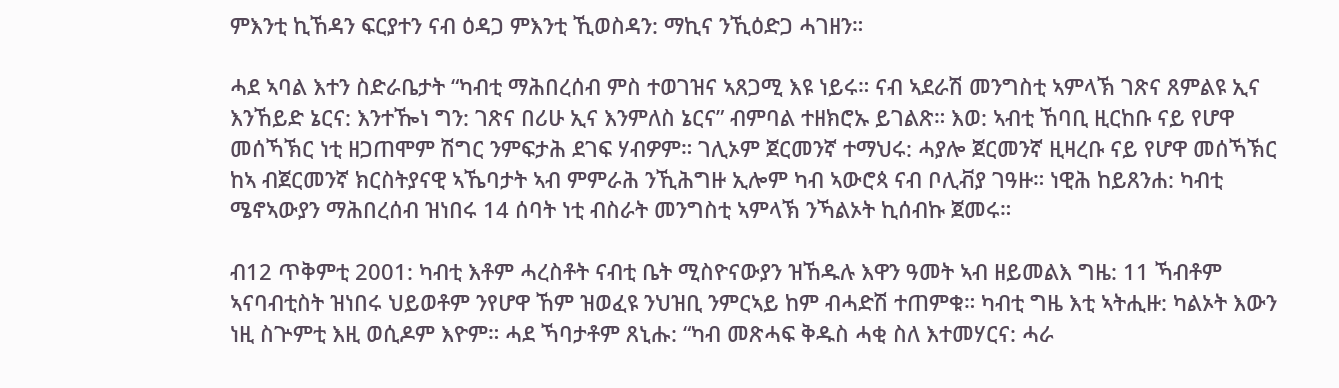ምእንቲ ኪኸዳን ፍርያተን ናብ ዕዳጋ ምእንቲ ኺወስዳን: ማኪና ንኺዕድጋ ሓገዘን።

ሓደ ኣባል እተን ስድራቤታት “ካብቲ ማሕበረሰብ ምስ ተወገዝና ኣጸጋሚ እዩ ነይሩ። ናብ ኣደራሽ መንግስቲ ኣምላኽ ገጽና ጸምልዩ ኢና እንኸይድ ኔርና: እንተዀነ ግን: ገጽና በሪሁ ኢና እንምለስ ኔርና” ብምባል ተዘክሮኡ ይገልጽ። እወ: ኣብቲ ኸባቢ ዚርከቡ ናይ የሆዋ መሰኻኽር ነቲ ዘጋጠሞም ሽግር ንምፍታሕ ደገፍ ሃብዎም። ገሊኦም ጀርመንኛ ተማህሩ: ሓያሎ ጀርመንኛ ዚዛረቡ ናይ የሆዋ መሰኻኽር ከኣ ብጀርመንኛ ክርስትያናዊ ኣኼባታት ኣብ ምምራሕ ንኺሕግዙ ኢሎም ካብ ኣውሮጳ ናብ ቦሊቭያ ገዓዙ። ነዊሕ ከይጸንሐ: ካብቲ ሜኖኣውያን ማሕበረሰብ ዝነበሩ 14 ሰባት ነቲ ብስራት መንግስቲ ኣምላኽ ንኻልኦት ኪሰብኩ ጀመሩ።

ብ12 ጥቅምቲ 2001: ካብቲ እቶም ሓረስቶት ናብቲ ቤት ሚስዮናውያን ዝኸዱሉ እዋን ዓመት ኣብ ዘይመልእ ግዜ: 11 ኻብቶም ኣናባብቲስት ዝነበሩ ህይወቶም ንየሆዋ ኸም ዝወፈዩ ንህዝቢ ንምርኣይ ከም ብሓድሽ ተጠምቁ። ካብቲ ግዜ እቲ ኣትሒዙ: ካልኦት እውን ነዚ ስጕምቲ እዚ ወሲዶም እዮም። ሓደ ኻባታቶም ጸኒሑ: “ካብ መጽሓፍ ቅዱስ ሓቂ ስለ እተመሃርና: ሓራ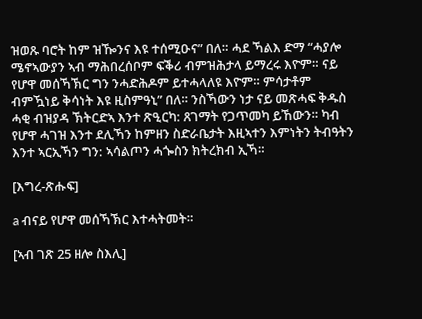ዝወጹ ባሮት ከም ዝዀንና እዩ ተሰሚዑና” በለ። ሓደ ኻልእ ድማ “ሓያሎ ሜኖኣውያን ኣብ ማሕበረሰቦም ፍቕሪ ብምዝሕታላ ይማረሩ እዮም። ናይ የሆዋ መሰኻኽር ግን ንሓድሕዶም ይተሓላለዩ እዮም። ምሳታቶም ብምዃነይ ቅሳነት እዩ ዚስምዓኒ” በለ። ንስኻውን ነታ ናይ መጽሓፍ ቅዱስ ሓቂ ብዝያዳ ኽትርድኣ እንተ ጽዒርካ: ጸገማት የጋጥመካ ይኸውን። ካብ የሆዋ ሓገዝ እንተ ደሊኻን ከምዘን ስድራቤታት እዚኣተን እምነትን ትብዓትን እንተ ኣርኢኻን ግን: ኣሳልጦን ሓጐስን ክትረክብ ኢኻ።

[እግረ-ጽሑፍ]

a ብናይ የሆዋ መሰኻኽር እተሓትመት።

[ኣብ ገጽ 25 ዘሎ ስእሊ]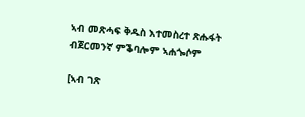ኣብ መጽሓፍ ቅዱስ እተመስረተ ጽሑፋት ብጀርመንኛ ምቕባሎም ኣሐጐሶም

[ኣብ ገጽ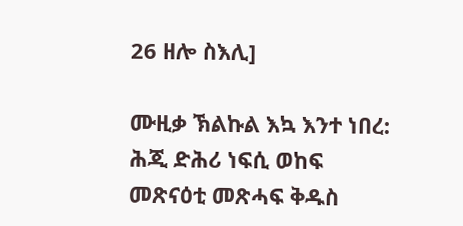26 ዘሎ ስእሊ]

ሙዚቃ ኽልኩል እኳ እንተ ነበረ: ሕጂ ድሕሪ ነፍሲ ወከፍ መጽናዕቲ መጽሓፍ ቅዱስ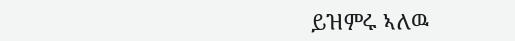ይዝምሩ ኣለዉ